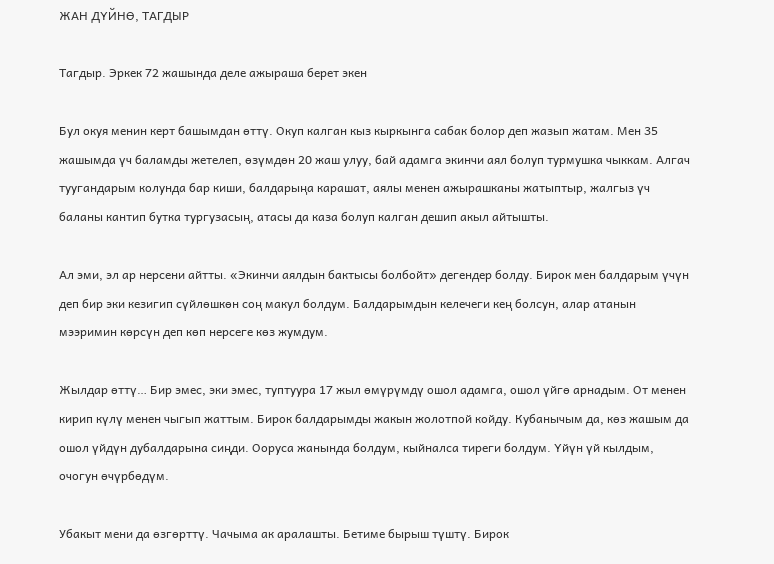ЖАН ДҮЙНӨ, ТАГДЫР

Тагдыр. Эркек 72 жашында деле ажыраша берет экен

Бул окуя менин керт башымдан өттү. Окуп калган кыз кыркынга сабак болор деп жазып жатам. Мен 35 жашымда үч баламды жетелеп, өзүмдөн 20 жаш улуу, бай адамга экинчи аял болуп турмушка чыккам. Алгач туугандарым колунда бар киши, балдарыңа карашат, аялы менен ажырашканы жатыптыр, жалгыз үч баланы кантип бутка тургузасың, атасы да каза болуп калган дешип акыл айтышты.

Ал эми, эл ар нерсени айтты. «Экинчи аялдын бактысы болбойт» дегендер болду. Бирок мен балдарым үчүн деп бир эки кезигип сүйлөшкөн соң макул болдум. Балдарымдын келечеги кең болсун, алар атанын мээримин көрсүн деп көп нерсеге көз жумдум.

Жылдар өттү… Бир эмес, эки эмес, туптуура 17 жыл өмүрүмдү ошол адамга, ошол үйгө арнадым. От менен кирип күлү менен чыгып жаттым. Бирок балдарымды жакын жолотпой койду. Кубанычым да, көз жашым да ошол үйдүн дубалдарына сиңди. Ооруса жанында болдум, кыйналса тиреги болдум. Үйүн үй кылдым, очогун өчүрбөдүм.

Убакыт мени да өзгөрттү. Чачыма ак аралашты. Бетиме бырыш түштү. Бирок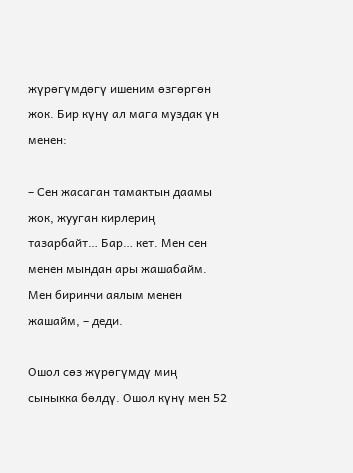жүрөгүмдөгү ишеним өзгөргөн жок. Бир күнү ал мага муздак үн менен:

– Сен жасаган тамактын даамы жок, жууган кирлериң тазарбайт… Бар… кет. Мен сен менен мындан ары жашабайм. Мен биринчи аялым менен жашайм, – деди.

Ошол сөз жүрөгүмдү миң сыныкка бөлдү. Ошол күнү мен 52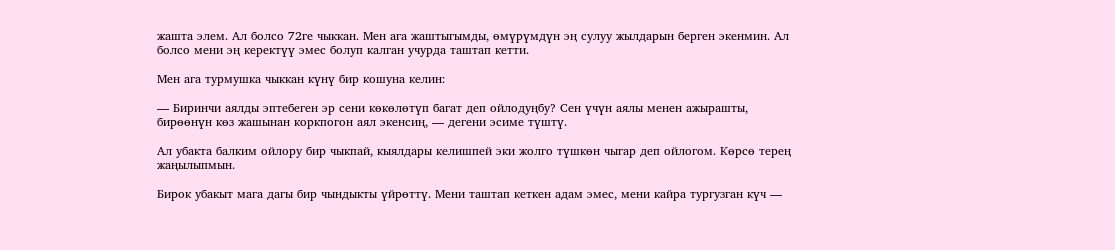жашта элем. Ал болсо 72ге чыккан. Мен ага жаштыгымды, өмүрүмдүн эң сулуу жылдарын берген экенмин. Ал болсо мени эң керектүү эмес болуп калган учурда таштап кетти.

Мен ага турмушка чыккан күнү бир кошуна келин:

— Биринчи аялды эптебеген эр сени көкөлөтүп багат деп ойлодуңбу? Сен үчүн аялы менен ажырашты, бирөөнүн көз жашынан коркпогон аял экенсиң, — дегени эсиме түштү.

Ал убакта балким ойлору бир чыкпай, кыялдары келишпей эки жолго түшкөн чыгар деп ойлогом. Көрсө терең жаңылыпмын.

Бирок убакыт мага дагы бир чындыкты үйрөттү. Мени таштап кеткен адам эмес, мени кайра тургузган күч —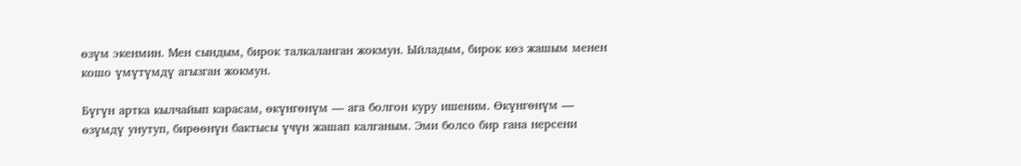өзүм экенмин. Мен сындым, бирок талкаланган жокмун. Ыйладым, бирок көз жашым менен кошо үмүтүмдү агызган жокмун.

Бүгүн артка кылчайып карасам, өкүнгөнүм — ага болгон куру ишеним. Өкүнгөнүм — өзүмдү унутуп, бирөөнүн бактысы үчүн жашап калганым. Эми болсо бир гана нерсени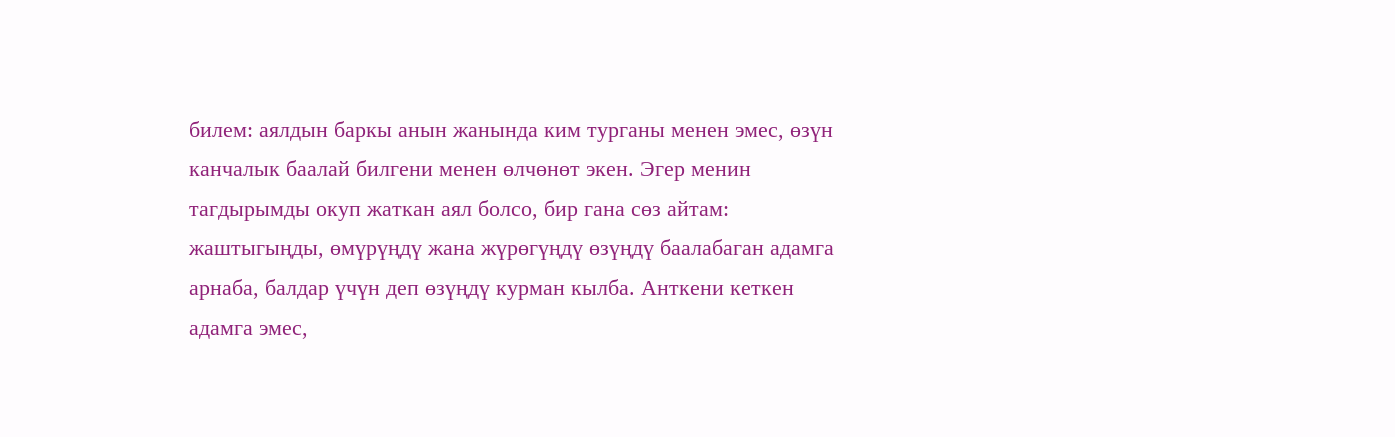билем: аялдын баркы анын жанында ким турганы менен эмес, өзүн канчалык баалай билгени менен өлчөнөт экен. Эгер менин тагдырымды окуп жаткан аял болсо, бир гана сөз айтам: жаштыгыңды, өмүрүңдү жана жүрөгүңдү өзүңдү баалабаган адамга арнаба, балдар үчүн деп өзүңдү курман кылба. Анткени кеткен адамга эмес,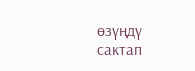өзүңдү сактап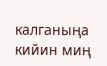калганыңа кийин миң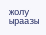жолу ыраазы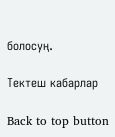болосуң.

Тектеш кабарлар

Back to top button